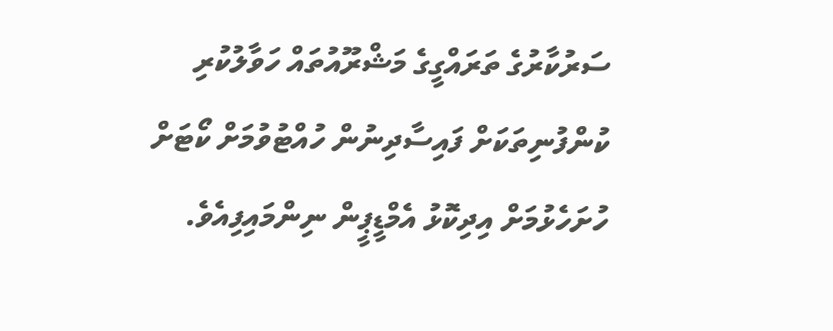ސަރުކާރުގެ ތަރައްގީގެ މަޝްރޫއުތައް ހަވާލުކުރި ކުންފުނިތަކަށް ފައިސާދިނުން ހުއްޓުވުމަށް ކޯޓަށް ހުށަހެޅުމަށް އިދިކޮޅު އެމްޑީޕީން ނިންމައިފިއެވެ.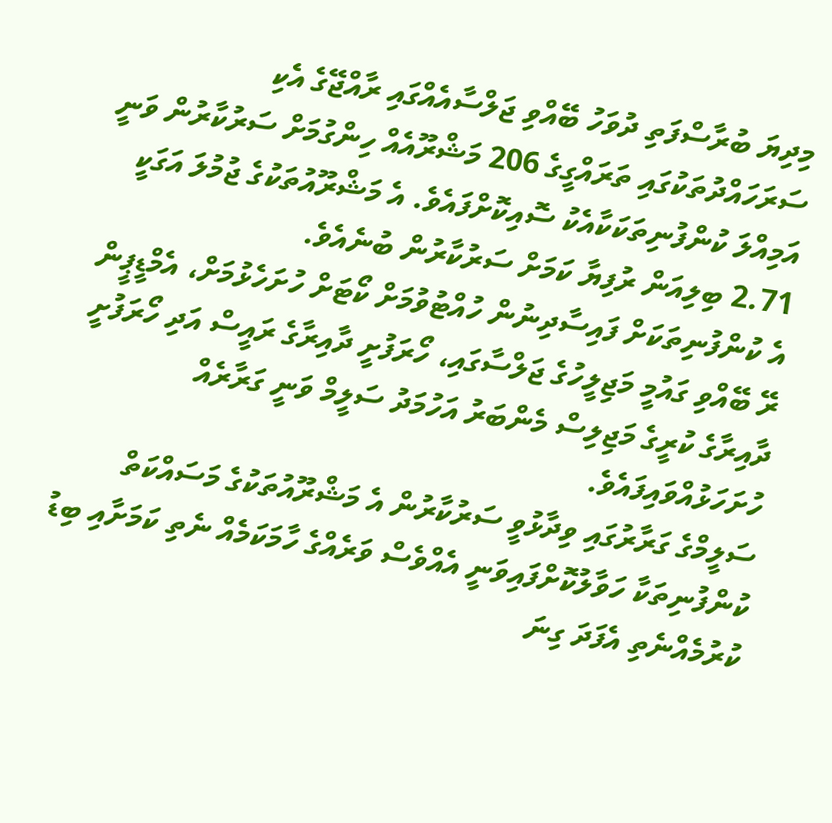މިދިޔަ ބުރާސްފަތި ދުވަހު ބޭއްވި ޖަލްސާއެއްގައި ރާއްޖޭގެ އެކި ސަރަހައްދުތަކުގައި ތަރައްގީގެ 206 މަޝްރޫއެއް ހިންގުމަށް ސަރުކާރުން ވަނީ އަމިއްލަ ކުންފުނިތަކަކާއެކު ސޮއިކޮށްފައެވެ. އެ މަޝްރޫއުތަކުގެ ޖުމުލަ އަގަކީ 2.71 ބިލިއަން ރުފިޔާ ކަމަށް ސަރުކާރުން ބުނެއެވެ.
އެ ކުންފުނިތަކަށް ފައިސާދިނުން ހުއްޓުވުމަށް ކޯޓަށް ހުށަހެޅުމަށް، އެމްޑީޕީން ރޭ ބޭއްވި ގައުމީ މަޖިލީހުގެ ޖަލްސާގައި، ހޯރަފުށީ ދާއިރާގެ ރައީސް އަދި ހޯރަފުށީ ދާއިރާގެ ކުރީގެ މަޖިލިސް މެންބަރު އަހުމަދު ސަލީމް ވަނީ ގަރާރެއް ހުށަހަޅުއްވައިފައެވެ.
ސަލީމްގެ ގަރާރުގައި ވިދާޅުވީ ސަރުކާރުން އެ މަޝްރޫއުތަކުގެ މަސައްކަތް ކުންފުނިތަކާ ހަވާލުކޮށްފައިވަނީ އެއްވެސް ވަރެއްގެ ހާމަކަމެއް ނެތި ކަމަށާއި ބިޑު ކުރުމެއްނެތި އެފަދަ ގިނަ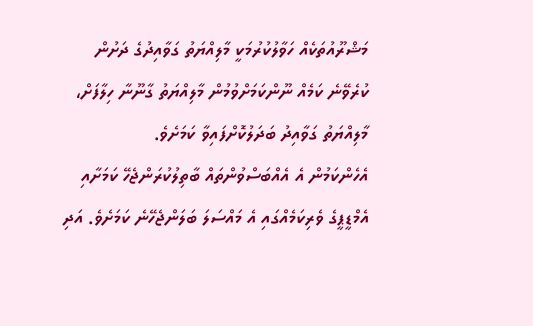މަޝްރޫއުތަކެއް ހަވާލުކުރުމަކީ މާލިއްޔަތު ގަވާއިދުގެ ދަށުން ކުރެވޭނެ ކަމެއް ނޫންކަމަށްވުމުން މާލިއްޔަތު ގާނޫނާ ހިލާފަށް، މާލިއްޔަތު ގަވާއިދު ބަދަލުކޮށްފައިވާ ކަމަށެވެ.
އެހެންކަމުން އެ އެއްބަސްވުންތައް ބާތިލުކުރަންޖެހޭ ކަމަށާއި އެމްޑީޕީގެ ވެރިކަމެއްގައި އެ މައްސަލަ ބަލަންޖެހޭނެ ކަމަށެވެ. އަދި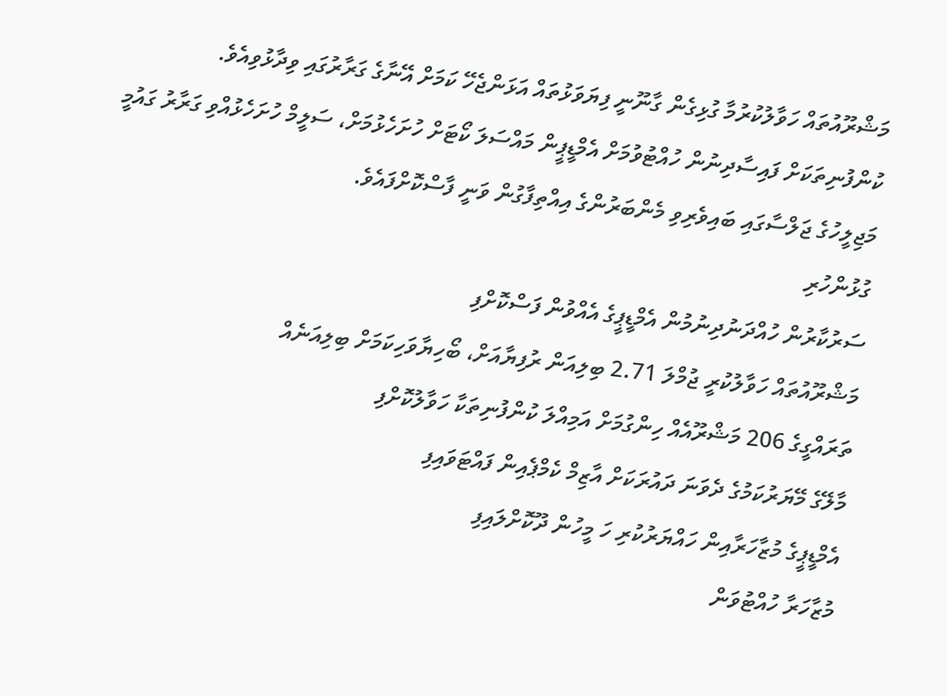މަޝްރޫއުތައް ހަވާލުކުރުމާ ގުޅިގެން ގާނޫނީ ފިޔަވަޅުތައް އަޅަންޖެހޭ ކަމަށް އޭނާގެ ގަރާރުގައި ވިދާޅުވިއެވެ.
ކުންފުނިތަކަށް ފައިސާދިނުން ހުއްޓުވުމަށް އެމްޑީޕީން މައްސަލަ ކޯޓަށް ހުށަހެޅުމަށް، ސަލީމް ހުށަހެޅުއްވި ގަރާރު ގައުމީ މަޖިލީހުގެ ޖަލްސާގައި ބައިވެރިވި މެންބަރުންގެ އިއްތިފާގުން ވަނީ ފާސްކޮށްފައެވެ.
ގުޅުންހުރި
ސަރުކާރުން ހުއްދަނުދިނުމުން އެމްޑީޕީގެ އެއްވުން ފަސްކޮށްފި
މަޝްރޫއުތައް ހަވާލުކުރީ ޖުމްލަ 2.71 ބިލިއަން ރުފިޔާއަށް، ބޯހިޔާވަހިކަމަށް ބިލިއަނެއް
ތަރައްގީގެ 206 މަޝްރޫއެއް ހިންގުމަށް އަމިއްލަ ކުންފުނިތަކާ ހަވާލުކޮށްފި
މާލޭގެ މޭޔަރުކަމުގެ ދެވަނަ ދައުރަކަށް އާޒިމް ކެމްޕެއިން ފައްޓަވައިފި
އެމްޑީޕީގެ މުޒާހަރާއިން ހައްޔަރުކުރި ހަ މީހުން ދޫކޮށްލައިފި
މުޒާހަރާ ހުއްޓުވަން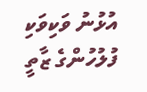އުޅުނު ވަކިވަކި ފުލުހުންގެ ޒާތީ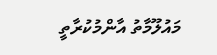މައުލޫމާތު އާންމުކުރާތީ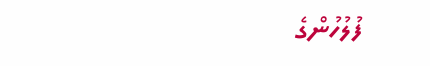ފުލުހުންގެ